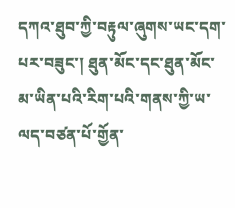དཀའ་ཐུབ་ཀྱི་བརྟུལ་ཞུགས་ཡང་དག་པར་བཟུང་། ཐུན་མོང་དང་ཐུན་མོང་མ་ཡིན་པའི་རིག་པའི་གནས་ཀྱི་ཡ་ལད་བཙན་པོ་གྱོན་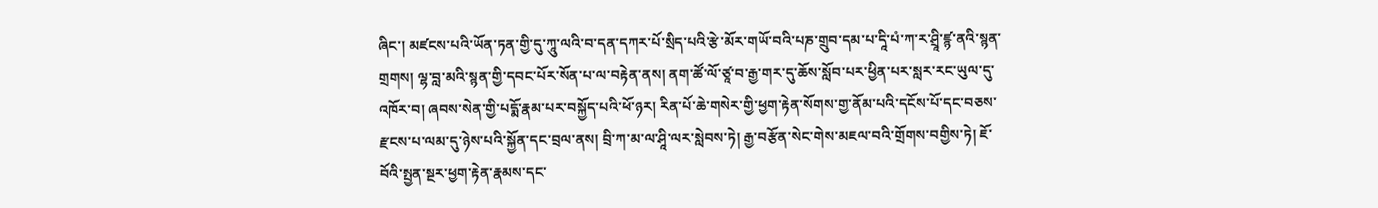ཞིང་། མཛངས་པའི་ཡོན་ཏན་གྱི་དུ་ཀཱུ་ལའི་བ་དན་དཀར་པོ་སྲིད་པའི་རྩེ་མོར་གཡོ་བའི་པཎ་གྲུབ་དམ་པ་དཱི་པཾ་ཀ་ར་ཤྲཱི་ཛྙ་ནའི་སྙན་གྲགས། ལྷ་བླ་མའི་སྙན་གྱི་དབང་པོར་སོན་པ་ལ་བརྟེན་ནས། ནག་ཚོ་ལོ་ཙཱ་བ་རྒྱ་གར་དུ་ཆོས་སློབ་པར་ཕྱིན་པར་སླར་རང་ཡུལ་དུ་འཁོར་བ། ཞབས་སེན་གྱི་པདྨོ་རྣམ་པར་བསྐྱོད་པའི་ཕོ་ཉར། རིན་པོ་ཆེ་གསེར་གྱི་ཕྱག་རྟེན་སོགས་གྱ་ནོམ་པའི་དངོས་པོ་དང་བཅས་རྫངས་པ་ལམ་དུ་ཉེས་པའི་སྐྱོན་དང་བྲལ་ནས། བྲི་ཀ་མ་ལ་ཤཱི་ལར་སླེབས་ཏེ། རྒྱ་བརྩོན་སེང་གེས་མཇལ་བའི་གྲོགས་བགྱིས་ཏེ། ཇོ་བོའི་སྤྱན་སྔར་ཕྱག་རྟེན་རྣམས་དང་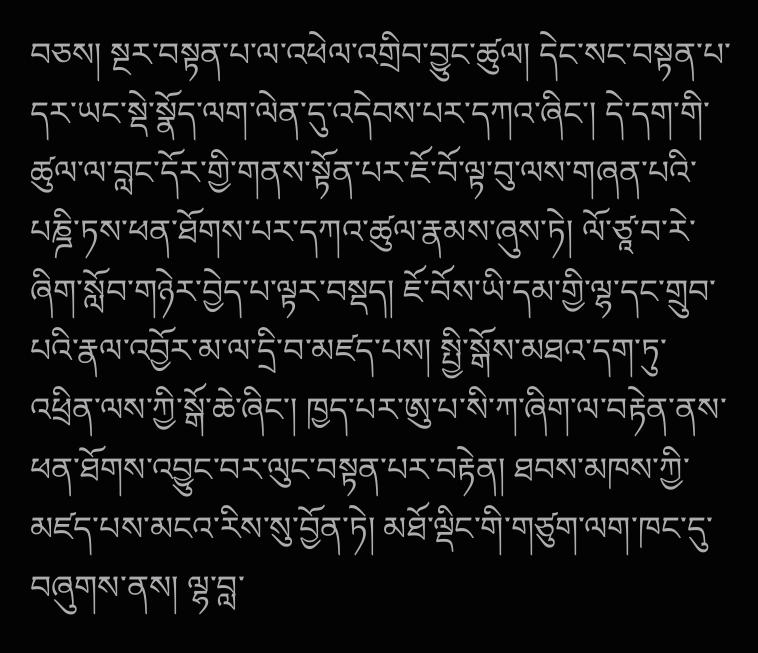བཅས། སྔར་བསྟན་པ་ལ་འཕེལ་འགྲིབ་བྱུང་ཚུལ། དེང་སང་བསྟན་པ་དར་ཡང་སྡེ་སྣོད་ལག་ལེན་དུ་འདེབས་པར་དཀའ་ཞིང་། དེ་དག་གི་ཚུལ་ལ་བླང་དོར་གྱི་གནས་སྟོན་པར་ཇོ་བོ་ལྟ་བུ་ལས་གཞན་པའི་པཎྜི་ཏས་ཕན་ཐོགས་པར་དཀའ་ཚུལ་རྣམས་ཞུས་ཏེ། ལོ་ཙཱ་བ་རེ་ཞིག་སློབ་གཉེར་བྱེད་པ་ལྟར་བསྡད། ཇོ་བོས་ཡི་དམ་གྱི་ལྷ་དང་གྲུབ་པའི་རྣལ་འབྱོར་མ་ལ་དྲི་བ་མཛད་པས། སྤྱི་སྒོས་མཐའ་དག་ཏུ་འཕྲིན་ལས་ཀྱི་སྒོ་ཆེ་ཞིང་། ཁྱད་པར་ཨུ་པ་སི་ཀ་ཞིག་ལ་བརྟེན་ནས་ཕན་ཐོགས་འབྱུང་བར་ལུང་བསྟན་པར་བརྟེན། ཐབས་མཁས་ཀྱི་མཛད་པས་མངའ་རིས་སུ་བྱོན་ཏེ། མཐོ་ལྡིང་གི་གཙུག་ལག་ཁང་དུ་བཞུགས་ནས། ལྷ་བླ་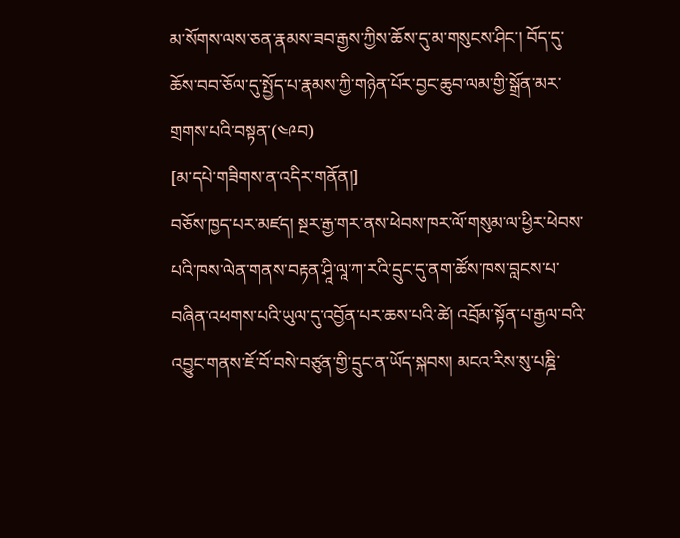མ་སོགས་ལས་ཅན་རྣམས་ཟབ་རྒྱས་ཀྱིས་ཆོས་དུ་མ་གསུངས་ཤིང་། བོད་དུ་ཆོས་བབ་ཅོལ་དུ་སྤྱོད་པ་རྣམས་ཀྱི་གཉེན་པོར་བྱང་ཆུབ་ལམ་གྱི་སྒྲོན་མར་གྲགས་པའི་བསྟན་(༤༩བ)
[མ་དཔེ་གཟིགས་ན་འདིར་གནོན།]
བཅོས་ཁྱད་པར་མཛད། སྔར་རྒྱ་གར་ནས་ཕེབས་ཁར་ལོ་གསུམ་ལ་ཕྱིར་ཕེབས་པའི་ཁས་ལེན་གནས་བརྟན་ཤཱི་ལཱ་ཀ་རའི་དྲུང་དུ་ནག་ཚོས་ཁས་བླངས་པ་བཞིན་འཕགས་པའི་ཡུལ་དུ་འབྱོན་པར་ཆས་པའི་ཚེ། འབྲོམ་སྟོན་པ་རྒྱལ་བའི་འབྱུང་གནས་ཇོ་བོ་བསེ་བཙུན་གྱི་དྲུང་ན་ཡོད་སྐབས། མངའ་རིས་སུ་པཎྜི་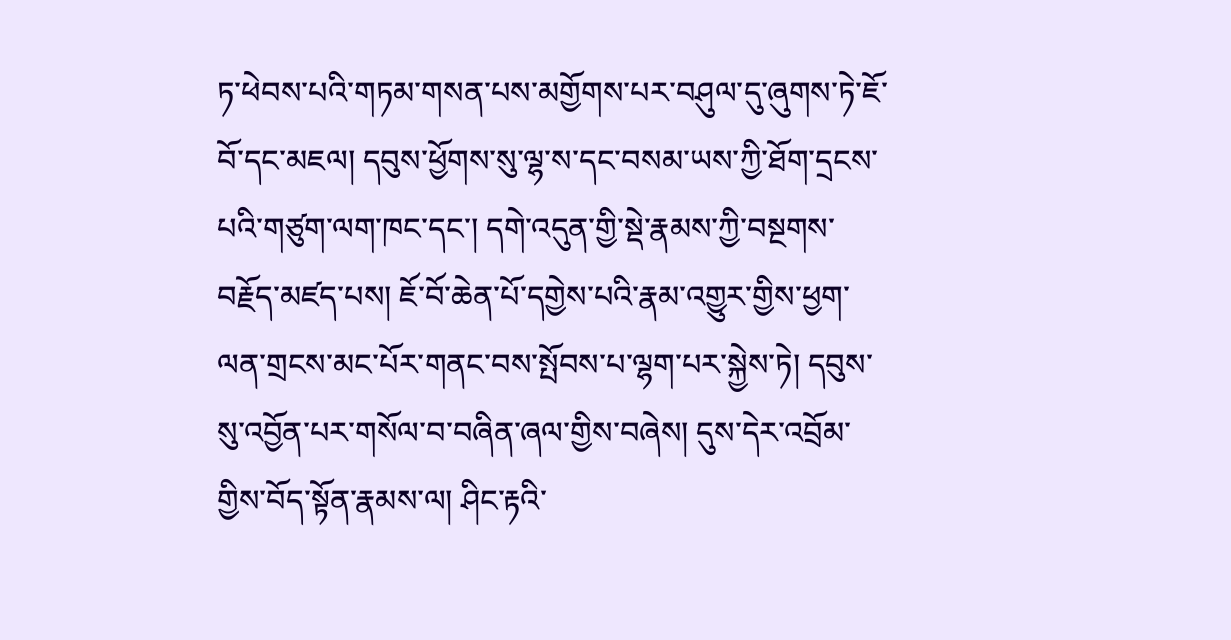ཏ་ཕེབས་པའི་གཏམ་གསན་པས་མགྱོགས་པར་བཤུལ་དུ་ཞུགས་ཏེ་ཇོ་བོ་དང་མཇལ། དབུས་ཕྱོགས་སུ་ལྷ་ས་དང་བསམ་ཡས་ཀྱི་ཐོག་དྲངས་པའི་གཙུག་ལག་ཁང་དང་། དགེ་འདུན་གྱི་སྡེ་རྣམས་ཀྱི་བསྔགས་བརྗོད་མཛད་པས། ཇོ་བོ་ཆེན་པོ་དགྱེས་པའི་རྣམ་འགྱུར་གྱིས་ཕྱག་ལན་གྲངས་མང་པོར་གནང་བས་སྤོབས་པ་ལྷག་པར་སྐྱེས་ཏེ། དབུས་སུ་འབྱོན་པར་གསོལ་བ་བཞིན་ཞལ་གྱིས་བཞེས། དུས་དེར་འབྲོམ་གྱིས་བོད་སྟོན་རྣམས་ལ། ཤིང་རྟའི་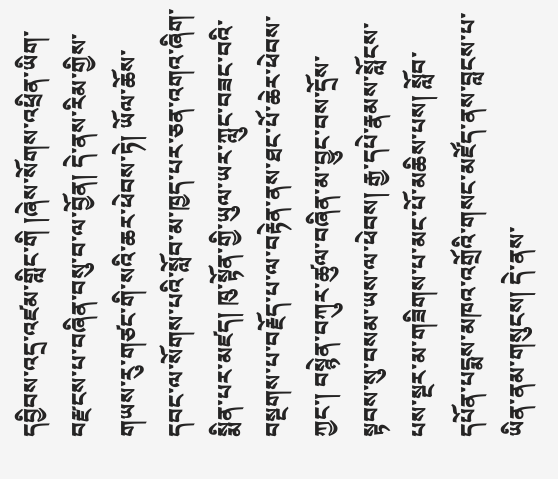དབྱིབས་འདྲ་འཛམ་གླིང་གི །ཞེས་སོགས་འཕྲིན་ཡིག་བརྫངས་པ་བཞིན་བསུ་བ་ལ་བྱོན། དེ་ནས་རིམ་གྱིས་གཡས་རུ་གཙང་གི་སའི་ཆར་ཕེབས་ཏེ། ཡོལ་ཆོས་དབང་ལ་སོགས་པའི་སློབ་མ་ཁྱད་པར་ཅན་འགའ་ཞིག་སྨིན་པར་མཛད། ཁུ་སྟོན་གྱི་ཡུལ་ཡར་ཀླུང་བཟང་བའི་བསྔགས་པ་བརྗོད་པ་ལ་བརྟེན་ནས་ཐང་པོ་ཆེར་ཕེབས་ཀྱང་། བསྙེན་བཀུར་ཚུལ་བཞིན་མ་བྱུང་བས་དྲོས་སྟབས་སུ་བསམ་ཡས་ལ་ཕེབས། རྒྱ་དཔེ་རྣམས་སློངས་པས་སྔར་མ་གཟིགས་པ་མང་པོ་མཆིས་པས། སློབ་དཔོན་པདྨས་མཁའ་འགྲོའི་གསང་མཛོད་ནས་བླངས་པ་ཡིན་ནམ་གསུངས། དེ་ནས་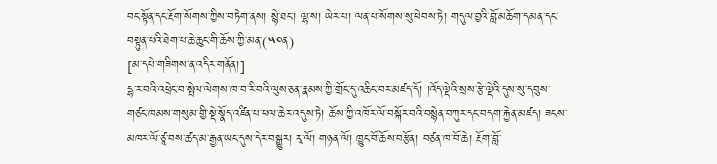བང་སྟོན་དང་རྔོག་སོགས་ཀྱིས་བཏེག་ནས། སྙེ་ཐང་། ལྷ་ས། ཡེར་པ། ལན་པ་སོགས་སུ་ཕེབས་ཏེ། གདུལ་བྱའི་བློ་མཆོག་དམན་དང་བསྟུན་པའི་ཐེག་པ་ཆེ་ཆུང་གི་ཆོས་ཀྱི་མན་(༥༠ན)
[མ་དཔེ་གཟིགས་ན་འདིར་གནོན།]
དྷ་ར་བའི་འཕྲེང་བ་སྤེལ་ལེགས་ཁ་བ་རི་བའི་ལུས་ཅན་རྣམས་ཀྱི་གྲོང་དུ་འཆིང་བར་མཛད་དོ། །འོད་ལྡེའི་སྲས་རྩེ་ལྡེའི་དུས་སུ་དབུས་གཙང་ཁམས་གསུམ་གྱི་སྡེ་སྣོད་འཛིན་པ་ཕལ་ཆེར་འདུས་ཏེ། ཆོས་ཀྱི་འཁོར་ལོ་བསྐོར་བའི་བསྙེན་བཀུར་དང་བདག་རྐྱེན་མཛད། ཟངས་མཁར་ལོ་ཙཱ་བས་ཚད་མ་རྒྱན་ཡང་དུས་དེར་བསྒྱུར། རྭ་ལོ། གཉན་ལོ། ཁྱུང་བོ་ཆོས་བརྩོན། བཙན་ཁ་བོ་ཆེ། རྔོག་བློ་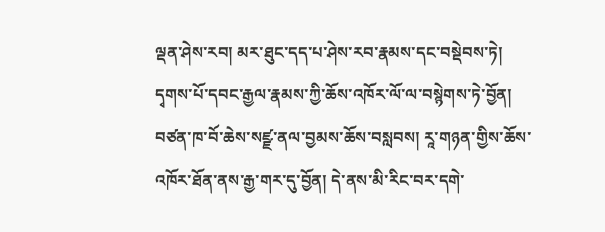ལྡན་ཤེས་རབ། མར་ཐུང་དད་པ་ཤེས་རབ་རྣམས་དང་བསྡེབས་ཏེ། དྭགས་པོ་དབང་རྒྱལ་རྣམས་ཀྱི་ཆོས་འཁོར་ལོ་ལ་བསྙེགས་ཏེ་བྱོན། བཙན་ཁ་བོ་ཆེས་སཛྫ་ནལ་བྱམས་ཆོས་བསླབས། རཱ་གཉན་གྱིས་ཆོས་འཁོར་ཐོན་ནས་རྒྱ་གར་དུ་བྱོན། དེ་ནས་མི་རིང་བར་དགེ་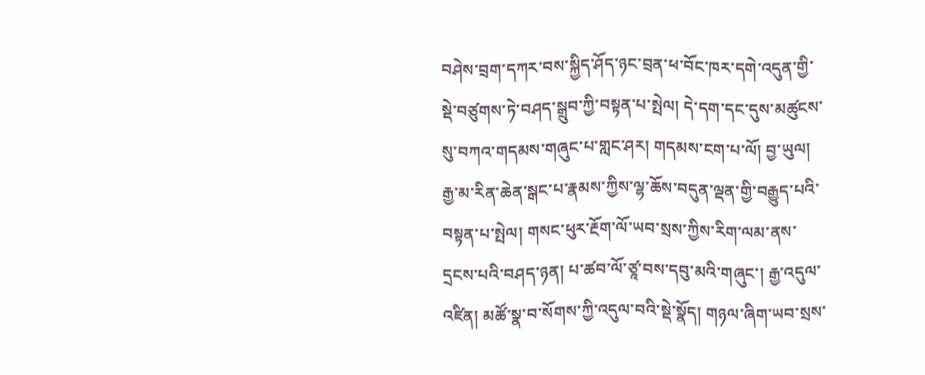བཤེས་བྲག་དཀར་བས་སྐྱིད་ཤོད་ཉང་བྲན་ཕ་བོང་ཁར་དགེ་འདུན་གྱི་སྡེ་བཙུགས་ཏེ་བཤད་སྒྲུབ་ཀྱི་བསྟན་པ་སྤེལ། དེ་དག་དང་དུས་མཚུངས་སུ་བཀའ་གདམས་གཞུང་པ་གླང་ཤར། གདམས་ངག་པ་ལོ། བྱ་ཡུལ། རྒྱ་མ་རིན་ཆེན་སྒང་པ་རྣམས་ཀྱིས་ལྷ་ཆོས་བདུན་ལྡན་གྱི་བརྒྱུད་པའི་བསྟན་པ་སྤེལ། གསང་ཕུར་རྔོག་ལོ་ཡབ་སྲས་ཀྱིས་རིག་ལམ་ནས་དྲངས་པའི་བཤད་ཉན། པ་ཚབ་ལོ་ཙཱ་བས་དབུ་མའི་གཞུང་། རྒྱ་འདུལ་འཛིན། མཚོ་སྣ་བ་སོགས་ཀྱི་འདུལ་བའི་སྡེ་སྣོད། གཉལ་ཞིག་ཡབ་སྲས་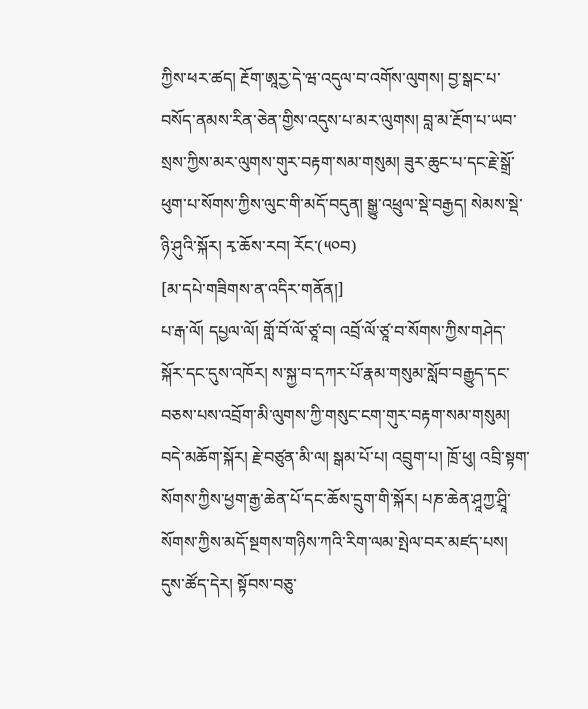ཀྱིས་ཕར་ཚད། རྔོག་ཨཱརྱ་དེ་ཝ་འདུལ་བ་འགོས་ལུགས། བྱ་སྒང་པ་བསོད་ནམས་རིན་ཅེན་གྱིས་འདུས་པ་མར་ལུགས། བླ་མ་རྔོག་པ་ཡབ་སྲས་ཀྱིས་མར་ལུགས་གུར་བརྟག་སམ་གསུམ། ཟུར་ཆུང་པ་དང་རྗེ་སྒྲོ་ཕུག་པ་སོགས་ཀྱིས་ལུང་གི་མདོ་བདུན། སྒྱུ་འཕྲུལ་སྡེ་བརྒྱད། སེམས་སྡེ་ཉི་ཤུའི་སྐོར། རྭ་ཆོས་རབ། རོང་(༥༠བ)
[མ་དཔེ་གཟིགས་ན་འདིར་གནོན།]
པ་རྒ་ལོ། དཔྱལ་ལོ། གློ་བོ་ལོ་ཙཱ་བ། འབྲོ་ལོ་ཙཱ་བ་སོགས་ཀྱིས་གཤེད་སྐོར་དང་དུས་འཁོར། ས་སྐྱ་བ་དཀར་པོ་རྣམ་གསུམ་སློབ་བརྒྱུད་དང་བཅས་པས་འབྲོག་མི་ལུགས་ཀྱི་གསུང་ངག་གུར་བརྟག་སམ་གསུམ། བདེ་མཆོག་སྐོར། རྗེ་བཙུན་མི་ལ། སྒམ་པོ་པ། འབྲུག་པ། ཁྲོ་ཕུ། འབྲི་སྟག་སོགས་ཀྱིས་ཕྱག་རྒྱ་ཆེན་པོ་དང་ཆོས་དྲུག་གི་སྐོར། པཎ་ཆེན་ཤཱཀྱ་ཤྲཱི་སོགས་ཀྱིས་མདོ་སྔགས་གཉིས་ཀའི་རིག་ལམ་སྤེལ་བར་མཛད་པས། དུས་ཚོད་དེར། སྟོབས་བཅུ་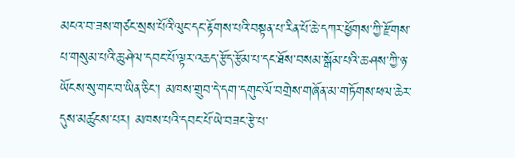མངའ་བ་ཟས་གཙང་སྲས་པོའི་ལུང་དང་རྟོགས་པའི་བསྟན་པ་རིན་པོ་ཆེ་དཀར་ཕྱོགས་ཀྱི་རྫོགས་པ་གསུམ་པའི་ཆུ་ཤེལ་དབང་པོ་ལྟར་འཆད་རྩོད་རྩོམ་པ་དང་ཐོས་བསམ་སྒོམ་པའི་ཆ་ཤས་ཀྱི་ཉ་ཡོངས་སུ་གང་བ་ཡིན་ཅིང་། མཁས་གྲུབ་དེ་དག་དགུང་ལོ་བགྲེས་གཞོན་མ་གཏོགས་ཕལ་ཆེར་དུས་མཚུངས་པར། མཁས་པའི་དབང་པོ་ཡེ་བཟང་རྩེ་པ་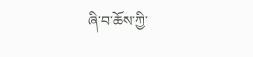ཞི་བ་ཆོས་ཀྱི་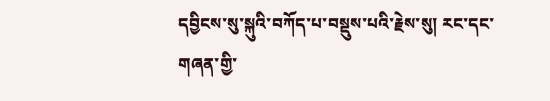དབྱིངས་སུ་སྐུའི་བཀོད་པ་བསྡུས་པའི་རྗེས་སུ། རང་དང་གཞན་གྱི་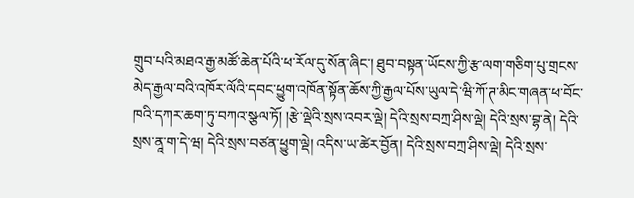གྲུབ་པའི་མཐའ་རྒྱ་མཚོ་ཆེན་པོའི་ཕ་རོལ་དུ་སོན་ཞིང་། ཐུབ་བསྟན་ཡོངས་ཀྱི་རྩ་ལག་གཅིག་པུ་གྲངས་མེད་རྒྱལ་བའི་འཁོར་ལོའི་དབང་ཕྱུག་འཁོན་སྟོན་ཆོས་ཀྱི་རྒྱལ་པོས་ཡུལ་དེ་ཝི་ཀོ་ཊ་མིང་གཞན་ཕ་བོང་ཁའི་དཀར་ཆག་ཏུ་བཀའ་སྩལ་ཏོ། །རྩེ་ལྡེའི་སྲས་འབར་ལྡེ། དེའི་སྲས་བཀྲ་ཤིས་ལྡེ། དེའི་སྲས་བྷ་ནེ། དེའི་སྲས་ནཱ་ག་དེ་ཝ། དེའི་སྲས་བཙན་ཕྱུག་ལྡེ། འདིས་ཡ་ཚེར་བྱོན། དེའི་སྲས་བཀྲ་ཤིས་ལྡེ། དེའི་སྲས་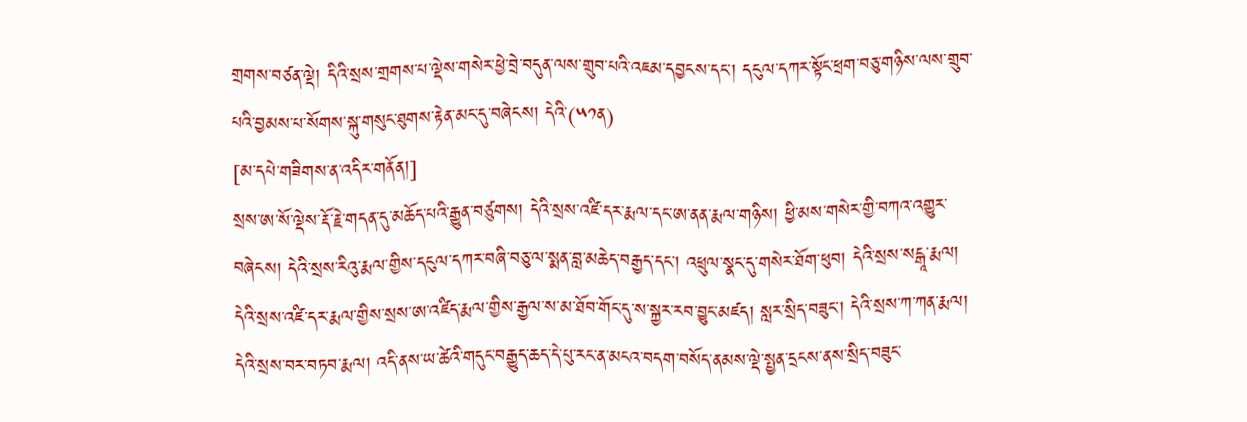གྲགས་བཙན་ལྡེ། དིའི་སྲས་གྲགས་པ་ལྡེས་གསེར་ཕྱེ་བྲེ་བདུན་ལས་གྲུབ་པའི་འཇམ་དབྱངས་དང་། དངུལ་དཀར་སྟོང་ཕྲག་བཅུ་གཉིས་ལས་གྲུབ་པའི་བྱམས་པ་སོགས་སྐུ་གསུང་ཐུགས་རྟེན་མང་དུ་བཞེངས། དེའི་(༥༡ན)
[མ་དཔེ་གཟིགས་ན་འདིར་གནོན།]
སྲས་ཨ་སོ་ལྡེས་རྡོ་རྗེ་གདན་དུ་མཆོད་པའི་རྒྱུན་བཙུགས། དེའི་སྲས་འཛི་དར་རྨལ་དང་ཨ་ནན་རྨལ་གཉིས། ཕྱི་མས་གསེར་གྱི་བཀའ་འགྱུར་བཞེངས། དེའི་སྲས་རིའུ་རྨལ་གྱིས་དངུལ་དཀར་བཞི་བཅུ་ལ་སྨན་བླ་མཆེད་བརྒྱད་དང་། འཕྲུལ་སྣང་དུ་གསེར་ཐོག་ཕུབ། དེའི་སྲས་སངྒཱ་རྨལ། དེའི་སྲས་འཛི་དར་རྨལ་གྱིས་སྲས་ཨ་འཛིད་རྨལ་གྱིས་རྒྱལ་ས་མ་ཐོབ་གོང་དུ་ས་སྐྱར་རབ་བྱུང་མཛད། སླར་སྲིད་བཟུང་། དེའི་སྲས་ཀ་ཀན་རྨལ། དེའི་སྲས་བར་བཏབ་རྨལ། འདི་ནས་ཡ་ཚེའི་གདུང་བརྒྱུད་ཆད་དེ་པུ་རང་ན་མངའ་བདག་བསོད་ནམས་ལྡེ་སྤྱན་དྲངས་ནས་སྲིད་བཟུང་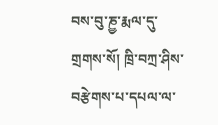བས་བུ་ཎྱ་རྨལ་དུ་གྲགས་སོ། ཁྲི་བཀྲ་ཤིས་བརྩེགས་པ་དཔལ་ལ་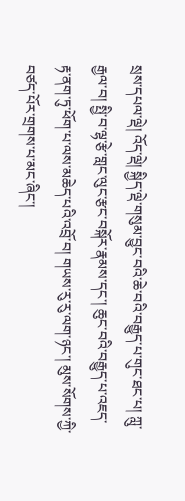སྲས་དཔལ་ལྡེ། འོད་ལྡེ། སྐྱིད་ལྡེ་གསུམ་བྱུང་བའི་ཆེ་བའི་བརྒྱུད་པ་གུང་ཐང་པ། ཀླུ་རྒྱལ་བ། སྤྱི་བ་ལྷ་རྩེ་གླང་ལུང་རྩང་བསྐོར་རྣམས་དང་། ཆུང་བའི་བརྒྱུད་པ་འཇད་རྟ་ནག་ཏུ་ཕོག་པ་ལས་མཆེད་པའི་འབྲོ་བ། གཡས་རུ་རུ་ལག་ཉང་། མུས་སོགས་ཀྱི་བཙད་པོར་གྲགས་པ་མང་ཞིང་།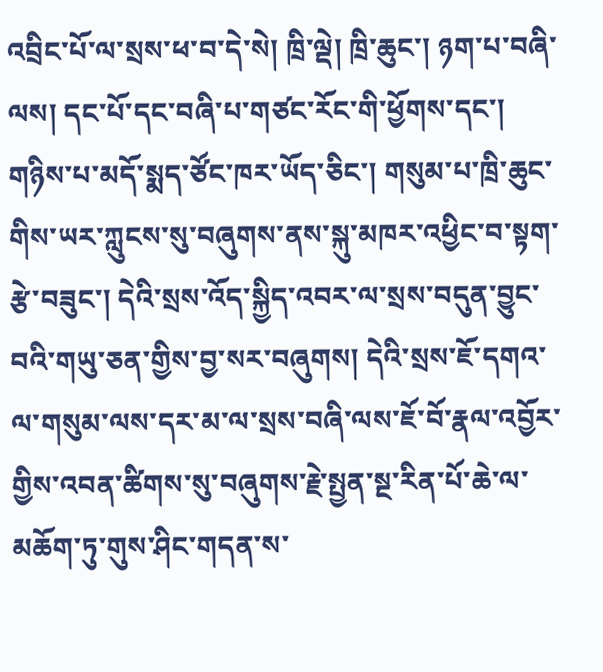འབྲིང་པོ་ལ་སྲས་ཕ་བ་དེ་སེ། ཁྲི་ལྡེ། ཁྲི་ཆུང་། ཉག་པ་བཞི་ལས། དང་པོ་དང་བཞི་པ་གཙང་རོང་གི་ཕྱོགས་དང་། གཉིས་པ་མདོ་སྨད་ཙོང་ཁར་ཡོད་ཅིང་། གསུམ་པ་ཁྲི་ཆུང་གིས་ཡར་ཀླུངས་སུ་བཞུགས་ནས་སྐུ་མཁར་འཕྱིང་བ་སྟག་རྩེ་བཟུང་། དེའི་སྲས་འོད་སྐྱིད་འབར་ལ་སྲས་བདུན་བྱུང་བའི་གཡུ་ཅན་གྱིས་བྱ་སར་བཞུགས། དེའི་སྲས་ཇོ་དགའ་ལ་གསུམ་ལས་དར་མ་ལ་སྲས་བཞི་ལས་ཇོ་བོ་རྣལ་འབྱོར་གྱིས་འབན་ཚིགས་སུ་བཞུགས་རྗེ་སྤྱན་སྔ་རིན་པོ་ཆེ་ལ་མཆོག་ཏུ་གུས་ཤིང་གདན་ས་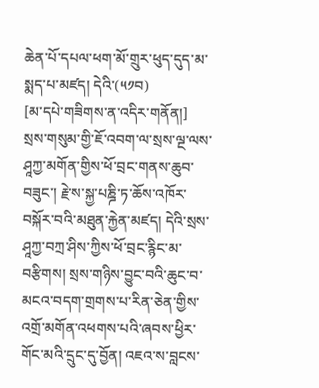ཆེན་པོ་དཔལ་ཕག་མོ་གྲུར་ཕུད་དུད་མ་སྨད་པ་མཛད། དེའི་(༥༡བ)
[མ་དཔེ་གཟིགས་ན་འདིར་གནོན།]
སྲས་གསུམ་གྱི་ཇོ་འབག་ལ་སྲས་ལྔ་ལས་ཤཱཀྱ་མགོན་གྱིས་ཕོ་བྲང་གནས་ཆུབ་བཟུང་། རྗེ་ས་སྐྱ་པཎྜི་ཏ་ཆོས་འཁོར་བསྐོར་བའི་མཐུན་རྐྱེན་མཛད། དེའི་སྲས་ཤཱཀྱ་བཀྲ་ཤིས་ཀྱིས་ཕོ་བྲང་རྙིང་མ་བརྩིགས། སྲས་གཉིས་བྱུང་བའི་ཆུང་བ་མངའ་བདག་གྲགས་པ་རིན་ཅེན་གྱིས་འགྲོ་མགོན་འཕགས་པའི་ཞབས་ཕྱིར་གོང་མའི་དྲུང་དུ་བྱོན། འཇའ་ས་བླངས་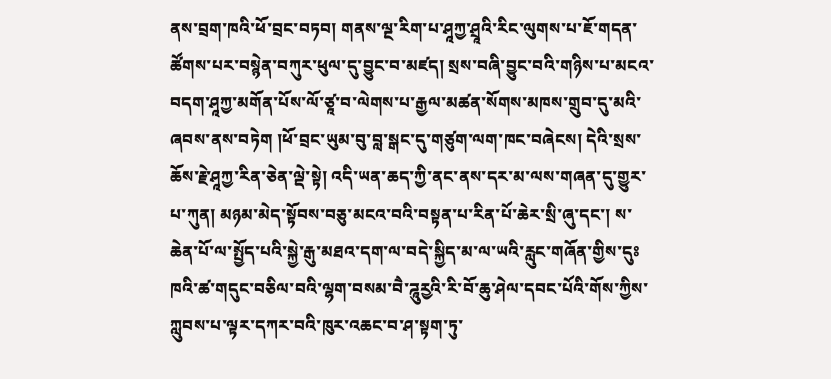ནས་བྲག་ཁའི་ཕོ་བྲང་བཏབ། གནས་ལྔ་རིག་པ་ཤཱཀྱ་ཤྲཱའི་རིང་ལུགས་པ་ཇོ་གདན་ཚོགས་པར་བསྙེན་བཀུར་ཕུལ་དུ་བྱུང་བ་མཛད། སྲས་བཞི་བྱུང་བའི་གཉིས་པ་མངའ་བདག་ཤཱཀྱ་མགོན་པོས་ལོ་ཙཱ་བ་ལེགས་པ་རྒྱལ་མཚན་སོགས་མཁས་གྲུབ་དུ་མའི་ཞབས་ནས་བཏེག །ཕོ་བྲང་ཡུམ་བུ་བླ་སྒང་དུ་གཙུག་ལག་ཁང་བཞེངས། དེའི་སྲས་ཆོས་རྗེ་ཤཱཀྱ་རིན་ཅེན་ལྡེ་སྟེ། འདི་ཡན་ཆད་ཀྱི་ནང་ནས་དར་མ་ལས་གཞན་དུ་གྱུར་པ་ཀུན། མཉམ་མེད་སྟོབས་བཅུ་མངའ་བའི་བསྟན་པ་རིན་པོ་ཆེར་སྲི་ཞུ་དང་། ས་ཆེན་པོ་ལ་སྤྱོད་པའི་སྐྱེ་རྒུ་མཐའ་དག་ལ་བདེ་སྐྱིད་མ་ལ་ཡའི་རླུང་གཞོན་གྱིས་དུཿཁའི་ཚ་གདུང་བཅིལ་བའི་ལྷག་བསམ་བཻ་ཌཱུརྱའི་རི་བོ་ཆུ་ཤེལ་དབང་པོའི་གོས་ཀྱིས་ཀླུབས་པ་ལྟར་དཀར་བའི་ཁུར་འཆང་བ་ཤ་སྟག་ཏུ་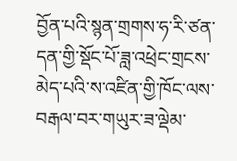བྱོན་པའི་སྙན་གྲགས་ཧ་རི་ཙན་དན་གྱི་སྡོང་པོ་ཟླ་འཕྲེང་གྲངས་མེད་པའི་ས་འཛིན་གྱི་ཁོང་ལས་བརྒལ་བར་གཡུར་ཟ་ལྡེམ་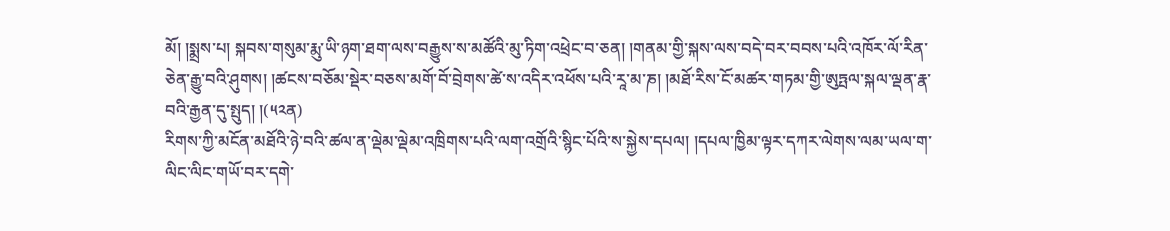མོ། །སྨྲས་པ། སྐབས་གསུམ་རྨུ་ཡི་ཉག་ཐག་ལས་བརྒྱུས་ས་མཚོའི་མུ་ཏིག་འཕྲེང་བ་ཅན། །གནམ་གྱི་སྐས་ལས་བདེ་བར་བབས་པའི་འཁོར་ལོ་རིན་ཅེན་རྒྱུ་བའི་ཤུགས། །ཚངས་བཅོམ་སྡེར་བཅས་མགོ་བོ་བྲེགས་ཚེ་ས་འདིར་འཕོས་པའི་རཱ་མ་ཎ། །མཐོ་རིས་ངོ་མཚར་གཏམ་གྱི་ཨུཏྤལ་སྐལ་ལྡན་རྣ་བའི་རྒྱན་དུ་སྤུད། །(༥༢ན)
རིགས་ཀྱི་མངོན་མཐོའི་ཉེ་བའི་ཚལ་ན་ལྡེམ་ལྡེམ་འཁྲིགས་པའི་ལག་འགྲོའི་སྙིང་པོའི་ས་སྐྱེས་དཔལ། །དཔལ་ཁྱིམ་ལྟར་དཀར་ལེགས་ལམ་ཡལ་ག་ལིང་ལིང་གཡོ་བར་དགེ་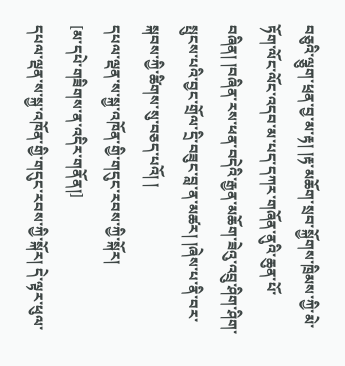བཅུའི་ལྕུག་ཕྲན་བྱ་མ་རྟ། །རྟ་མཆོག་སྲབ་སྐྱོགས་ཁྲིམས་ཀྱི་མེ་ཏོག་ལོང་ལོང་འདབ་མ་པད་དཀར་གཞོན་ནུའི་ཆུན་པོ་བཞིན། །བཞིན་རས་ཕན་བདེའི་རྒྱན་མཆོག་ཟེའུ་འབྲུ་ཤིག་ཤིག་སྤུངས་པའི་བྱང་གྲོལ་དྲི་བཟུང་བླ་ན་མཚར། །ཞེས་པ་ནི་བར་སྐབས་ཀྱི་ཚིགས་སུ་བཅད་པའོ། །
དཔལ་ལྡན་ས་སྐྱ་འཁོན་གྱི་གདུང་རབས་ཀྱི་སྐོར།
[མ་དཔེ་གཟིགས་ན་འདིར་གནོན།]
དཔལ་ལྡན་ས་སྐྱ་འཁོན་གྱི་གདུང་རབས་ཀྱི་སྐོར། དེ་ལྟར་ཕུལ་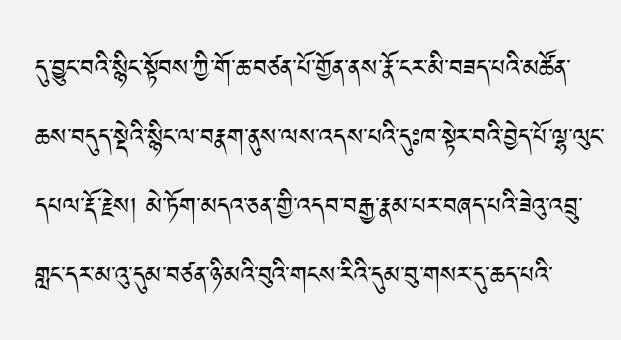དུ་བྱུང་བའི་སྙིང་སྟོབས་ཀྱི་གོ་ཆ་བཙན་པོ་གྱོན་ནས་རྣོ་ངར་མི་བཟད་པའི་མཚོན་ཆས་བདུད་སྡེའི་སྙིང་ལ་བརྣག་ནུས་ལས་འདས་པའི་དུཿཁ་སྟེར་བའི་བྱེད་པོ་ལྷ་ལུང་དཔལ་རྡོ་རྗེས། མེ་ཏོག་མདའ་ཅན་གྱི་འདབ་བརྒྱ་རྣམ་པར་བཞད་པའི་ཟེའུ་འབྲུ་གླང་དར་མ་འུ་དུམ་བཙན་ཉི་མའི་བུའི་གངས་རིའི་དུམ་བུ་གསར་དུ་ཆད་པའི་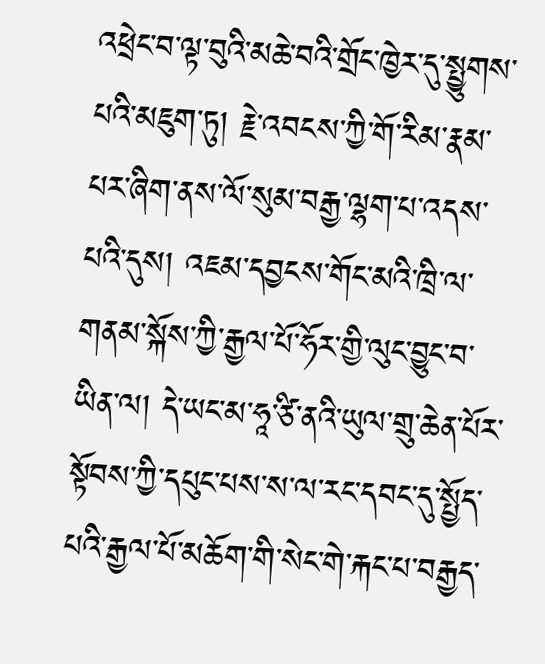འཕྲེང་བ་ལྟ་བུའི་མཆེ་བའི་གྲོང་ཁྱེར་དུ་སྤྱུགས་པའི་མཇུག་ཏུ། རྗེ་འབངས་ཀྱི་གོ་རིམ་རྣམ་པར་ཞིག་ནས་ལོ་སུམ་བརྒྱ་ལྷག་པ་འདས་པའི་དུས། འཇམ་དབྱངས་གོང་མའི་ཁྲི་ལ་གནམ་སྐོས་ཀྱི་རྒྱལ་པོ་ཧོར་གྱི་ལུང་བྱུང་བ་ཡིན་ལ། དེ་ཡང་མ་ཧཱ་ཙི་ནའི་ཡུལ་གྲུ་ཆེན་པོར་སྟོབས་ཀྱི་དཔུང་པས་ས་ལ་རང་དབང་དུ་སྤྱོད་པའི་རྒྱལ་པོ་མཆོག་གི་སེང་གེ་རྐང་པ་བརྒྱད་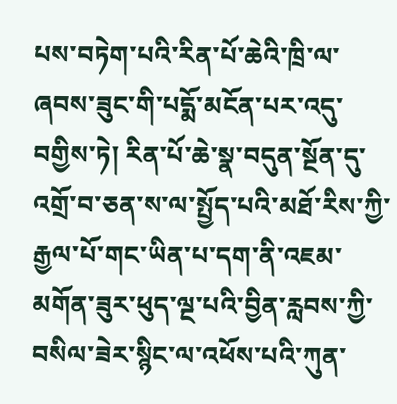པས་བཏེག་པའི་རིན་པོ་ཆེའི་ཁྲི་ལ་ཞབས་ཟུང་གི་པདྨོ་མངོན་པར་འདུ་བགྱིས་ཏེ། རིན་པོ་ཆེ་སྣ་བདུན་སྔོན་དུ་འགྲོ་བ་ཅན་ས་ལ་སྤྱོད་པའི་མཐོ་རིས་ཀྱི་རྒྱལ་པོ་གང་ཡིན་པ་དག་ནི་འཇམ་མགོན་ཟུར་ཕུད་ལྔ་པའི་བྱིན་རླབས་ཀྱི་བསིལ་ཟེར་སྙིང་ལ་འཕོས་པའི་ཀུན་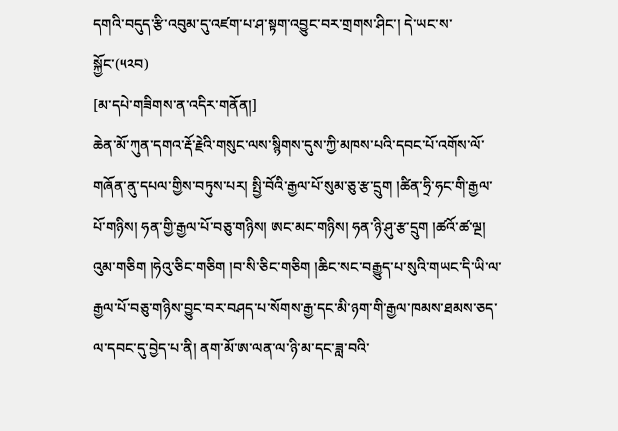དགའི་བདུད་རྩི་འབུམ་དུ་འཛག་པ་ཤ་སྟག་འབྱུང་བར་གྲགས་ཤིང་། དེ་ཡང་ས་སྐྱོང་(༥༢བ)
[མ་དཔེ་གཟིགས་ན་འདིར་གནོན།]
ཆེན་མོ་ཀུན་དགའ་རྡོ་རྗེའི་གསུང་ལས་སྙིགས་དུས་ཀྱི་མཁས་པའི་དབང་པོ་འགོས་ལོ་གཞོན་ནུ་དཔལ་གྱིས་བཏུས་པར། སྤྱི་བོའི་རྒྱལ་པོ་སུམ་ཅུ་རྩ་དྲུག །ཚིན་ཧྲི་ཧང་གི་རྒྱལ་པོ་གཉིས། ཧན་གྱི་རྒྱལ་པོ་བཅུ་གཉིས། ཨང་མང་གཉིས། ཧན་ཉི་ཤུ་རྩ་དྲུག །ཚའོ་ཚ་ལྔ། འུམ་གཅིག །ཧེའུ་ཅིང་གཅིག །བ་སི་ཅིང་གཅིག །ཆིང་སང་བརྒྱུད་པ་སུའི་གཡང་དི་ཡི་ལ་རྒྱལ་པོ་བཅུ་གཉིས་བྱུང་བར་བཤད་པ་སོགས་རྒྱ་དང་མི་ཉག་གི་རྒྱལ་ཁམས་ཐམས་ཅད་ལ་དབང་དུ་བྱེད་པ་ནི། ནག་མོ་ཨ་ལན་ལ་ཉི་མ་དང་ཟླ་བའི་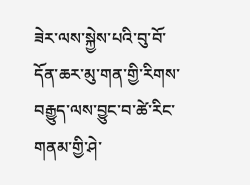ཟེར་ལས་སྐྱེས་པའི་བུ་བོ་དོན་ཆར་མུ་གན་གྱི་རིགས་བརྒྱུད་ལས་བྱུང་བ་ཚེ་རིང་གནམ་གྱི་ཤེ་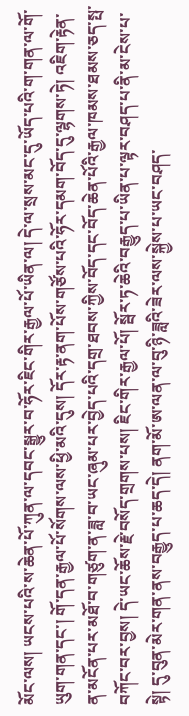མོང་ལས། ཡངས་པའི་ས་ཆེན་པོ་ཀུན་ལ་དབང་སྒྱུར་བ་ཧོར་ཇིང་གིར་རྒྱལ་པོ་ཡིན་ལ། དེ་ལ་སྲས་མང་དུ་ཡོད་པའི་ག་གན་ལ་གོ་ཡུག་གན་དང་། གོ་དན་རྒྱལ་པོ་སོགས་ལས་ཕྱི་མའི་དུས། དོར་རྟ་ནག་པོས་གཙོས་པའི་ཧོར་དམག་བོད་དུ་ལྷགས་ཏེ། འཇིག་རྟེན་ན་མངོན་པར་མཐོ་བ་གཙུག་ན་ཟླ་བ་ཡང་ཞུམ་པར་བྱེད་པའི་དགྲ་ཐབས་ཀྱིས་བོད་དང་བོད་ཆེན་པོའི་རྒྱལ་ཁམས་ཐམས་ཅད་སྤ་བཀོང་བར་བྱས། དེ་ཡང་ཆོས་རྗེ་བསོད་གྲགས་པས། ཇིང་གིར་རྒྱལ་པོ། སྦོར་ཏ་ཆེའི་བརྒྱུད་པ་ཡིན་པ་ལྟར་བཤད་པ་ནི་མ་ངེས་པ་སྟེ། དུ་བུན་མེར་གན་ནས་བརྒྱུད་པ་ཆད་དེ། ནག་མོ་ཨ་ལན་ལ་བུ་ཉི་ཟླའི་ཟེར་ལས་སྐྱེས་པ་ཡང་བཤད་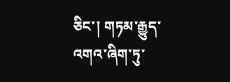ཅིང་། གཏམ་རྒྱུད་འགའ་ཞིག་ཏུ་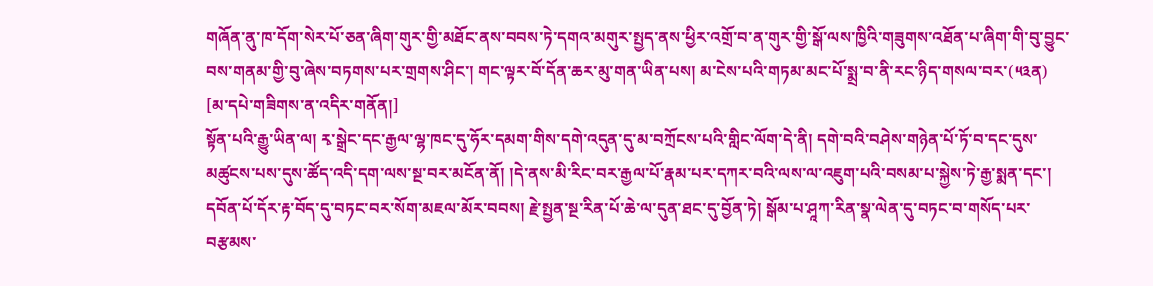གཞོན་ནུ་ཁ་དོག་སེར་པོ་ཅན་ཞིག་གུར་གྱི་མཐོང་ནས་བབས་ཏེ་དགའ་མགུར་སྤྱད་ནས་ཕྱིར་འགྲོ་བ་ན་གུར་གྱི་སྒོ་ལས་ཁྱིའི་གཟུགས་འཐོན་པ་ཞིག་གི་བུ་བྱུང་བས་གནམ་གྱི་བུ་ཞེས་བཏགས་པར་གྲགས་ཤིང་། གང་ལྟར་བོ་དོན་ཆར་མུ་གན་ཡིན་པས། མ་ངེས་པའི་གཏམ་མང་པོ་སྨྲ་བ་ནི་རང་ཉིད་གསལ་བར་(༥༣ན)
[མ་དཔེ་གཟིགས་ན་འདིར་གནོན།]
སྟོན་པའི་རྒྱུ་ཡིན་ལ། རྭ་སྒྲེང་དང་རྒྱལ་ལྷ་ཁང་དུ་ཧོར་དམག་གིས་དགེ་འདུན་དུ་མ་བཀྲོངས་པའི་གླིང་ལོག་དེ་ནི། དགེ་བའི་བཤེས་གཉེན་པོ་ཏོ་བ་དང་དུས་མཚུངས་པས་དུས་ཚོད་འདི་དག་ལས་སྔ་བར་མངོན་ནོ། །དེ་ནས་མི་རིང་བར་རྒྱལ་པོ་རྣམ་པར་དཀར་བའི་ལས་ལ་འཇུག་པའི་བསམ་པ་སྐྱེས་ཏེ་རྒྱ་སྨན་དང་། དབོན་པོ་དོར་རྟ་བོད་དུ་བཏང་བར་སོག་མཇལ་མོར་བབས། རྗེ་སྤྱན་སྔ་རིན་པོ་ཆེ་ལ་དུན་ཐང་དུ་བྱོན་ཏེ། སྒོམ་པ་ཤཱཀ་རིན་སྣ་ལེན་དུ་བཏང་བ་གསོད་པར་བརྩམས་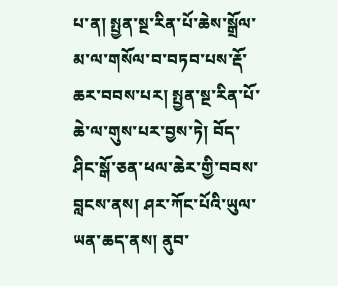པ་ན། སྤྱན་སྔ་རིན་པོ་ཆེས་སྒྲོལ་མ་ལ་གསོལ་བ་བཏབ་པས་རྡོ་ཆར་བབས་པར། སྤྱན་སྔ་རིན་པོ་ཆེ་ལ་གུས་པར་བྱས་ཏེ། བོད་ཤིང་སྒོ་ཅན་ཕལ་ཆེར་གྱི་བབས་བླངས་ནས། ཤར་ཀོང་པོའི་ཡུལ་ཡན་ཆད་ནས། ནུབ་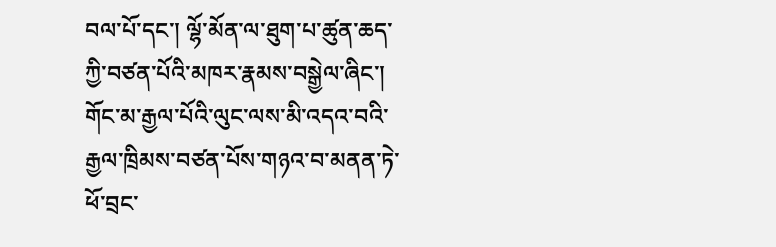བལ་པོ་དང་། ལྷོ་མོན་ལ་ཐུག་པ་ཚུན་ཆད་ཀྱི་བཙན་པོའི་མཁར་རྣམས་བསྒྱེལ་ཞིང་། གོང་མ་རྒྱལ་པོའི་ལུང་ལས་མི་འདའ་བའི་རྒྱལ་ཁྲིམས་བཙན་པོས་གཉའ་བ་མནན་ཏེ་ཕོ་བྲང་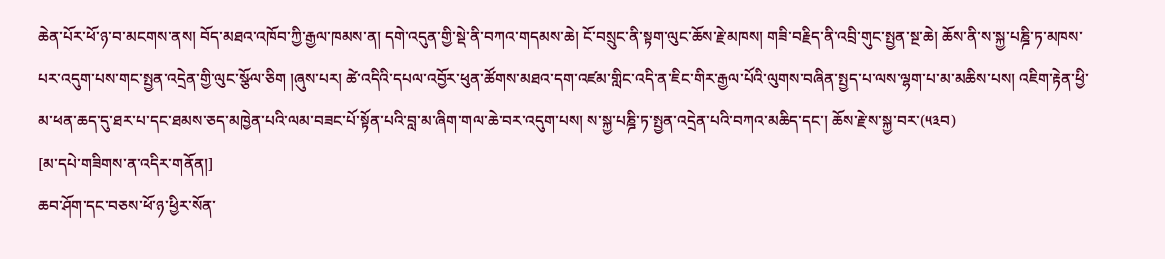ཆེན་པོར་ཕོ་ཉ་བ་མངགས་ནས། བོད་མཐའ་འཁོབ་ཀྱི་རྒྱལ་ཁམས་ན། དགེ་འདུན་གྱི་སྡེ་ནི་བཀའ་གདམས་ཆེ། ངོ་བསྲུང་ནི་སྟག་ལུང་ཆོས་རྗེ་མཁས། གཟི་བརྗིད་ནི་འབྲི་གུང་སྤྱན་སྔ་ཆེ། ཆོས་ནི་ས་སྐྱ་པཎྜི་ཏ་མཁས་པར་འདུག་པས་གང་སྤྱན་འདྲེན་གྱི་ལུང་སྩོལ་ཅིག །ཞུས་པར། ཚེ་འདིའི་དཔལ་འབྱོར་ཕུན་ཚོགས་མཐའ་དག་འཛམ་གླིང་འདི་ན་ཇིང་གིར་རྒྱལ་པོའི་ལུགས་བཞིན་སྤྱད་པ་ལས་ལྷག་པ་མ་མཆིས་པས། འཇིག་རྟེན་ཕྱི་མ་ཕན་ཆད་དུ་ཐར་པ་དང་ཐམས་ཅད་མཁྱེན་པའི་ལམ་བཟང་པོ་སྟོན་པའི་བླ་མ་ཞིག་གལ་ཆེ་བར་འདུག་པས། ས་སྐྱ་པཎྜི་ཏ་སྤྱན་འདྲེན་པའི་བཀའ་མཆིད་དང་། ཆོས་རྗེ་ས་སྐྱ་བར་(༥༣བ)
[མ་དཔེ་གཟིགས་ན་འདིར་གནོན།]
ཆབ་ཤོག་དང་བཅས་ཕོ་ཉ་ཕྱིར་སོན་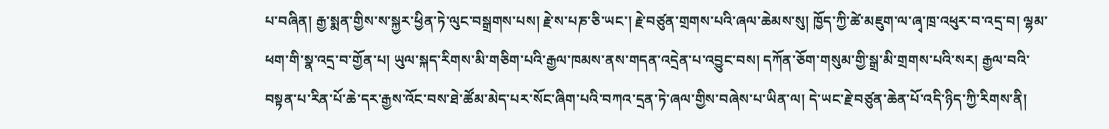པ་བཞིན། རྒྱ་སྨན་གྱིས་ས་སྐྱར་ཕྱིན་ཏེ་ལུང་བསྒྲགས་པས། རྗེ་ས་པཎ་ཅི་ཡང་། རྗེ་བཙུན་གྲགས་པའི་ཞལ་ཆེམས་སུ། ཁྱོད་ཀྱི་ཚེ་མཇུག་ལ་ཞྭ་ཁྲ་འཕུར་བ་འདྲ་བ། ལྷམ་ཕག་གི་སྣ་འདྲ་བ་གྱོན་པ། ཡུལ་སྐད་རིགས་མི་གཅིག་པའི་རྒྱལ་ཁམས་ནས་གདན་འདྲེན་པ་འབྱུང་བས། དཀོན་ཅོག་གསུམ་གྱི་སྒྲ་མི་གྲགས་པའི་སར། རྒྱལ་བའི་བསྟན་པ་རིན་པོ་ཆེ་དར་རྒྱས་འོང་བས་ཐེ་ཚོམ་མེད་པར་སོང་ཞིག་པའི་བཀའ་དྲན་ཏེ་ཞལ་གྱིས་བཞེས་པ་ཡིན་ལ། དེ་ཡང་རྗེ་བཙུན་ཆེན་པོ་འདི་ཉིད་ཀྱི་རིགས་ནི།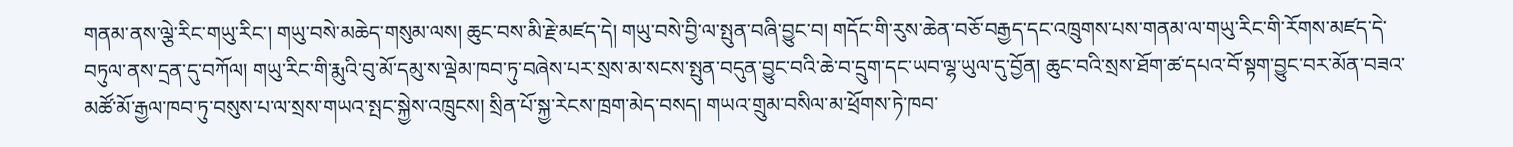གནམ་ནས་ལྕེ་རིང་གཡུ་རིང་། གཡུ་བསེ་མཆེད་གསུམ་ལས། ཆུང་བས་མི་རྗེ་མཛད་དེ། གཡུ་བསེ་བྱི་ལ་སྤུན་བཞི་བྱུང་བ། གདོང་གི་རུས་ཆེན་བཅོ་བརྒྱད་དང་འཁྲུགས་པས་གནམ་ལ་གཡུ་རིང་གི་རོགས་མཛད་དེ་བཏུལ་ནས་དྲན་དུ་བཀོལ། གཡུ་རིང་གི་རྨུའི་བུ་མོ་དམུ་ས་ལྡེམ་ཁབ་ཏུ་བཞེས་པར་སྲས་མ་སངས་སྤུན་བདུན་བྱུང་བའི་ཆེ་བ་དྲུག་དང་ཡབ་ལྷ་ཡུལ་དུ་བྱོན། ཆུང་བའི་སྲས་ཐོག་ཚ་དཔའ་བོ་སྟག་བྱུང་བར་མོན་བཟའ་མཚོ་མོ་རྒྱལ་ཁབ་ཏུ་བསུས་པ་ལ་སྲས་གཡའ་སྤང་སྐྱེས་འཁྲུངས། སྲིན་པོ་སྐྱ་རེངས་ཁྲག་མེད་བསད། གཡའ་གྲུམ་བསིལ་མ་ཕྲོགས་ཏེ་ཁབ་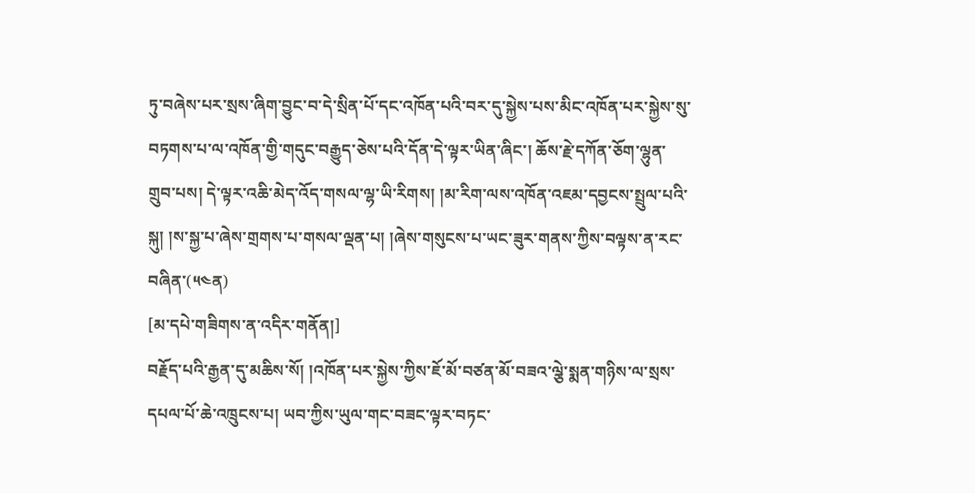ཏུ་བཞེས་པར་སྲས་ཞིག་བྱུང་བ་དེ་སྲིན་པོ་དང་འཁོན་པའི་བར་དུ་སྐྱེས་པས་མིང་འཁོན་པར་སྐྱེས་སུ་བཏགས་པ་ལ་འཁོན་གྱི་གདུང་བརྒྱུད་ཅེས་པའི་དོན་དེ་ལྟར་ཡིན་ཞིང་། ཆོས་རྗེ་དཀོན་ཅོག་ལྷུན་གྲུབ་པས། དེ་ལྟར་འཆི་མེད་འོད་གསལ་ལྷ་ཡི་རིགས། །མ་རིག་ལས་འཁོན་འཇམ་དབྱངས་སྤྲུལ་པའི་སྐུ། །ས་སྐྱ་པ་ཞེས་གྲགས་པ་གསལ་ལྡན་པ། །ཞེས་གསུངས་པ་ཡང་ཟུར་གནས་ཀྱིས་བལྟས་ན་རང་བཞིན་(༥༤ན)
[མ་དཔེ་གཟིགས་ན་འདིར་གནོན།]
བརྗོད་པའི་རྒྱན་དུ་མཆིས་སོ། །འཁོན་པར་སྐྱེས་ཀྱིས་ཇོ་མོ་བཙན་མོ་བཟའ་ལྕེ་སྨན་གཉིས་ལ་སྲས་དཔལ་པོ་ཆེ་འཁྲུངས་པ། ཡབ་ཀྱིས་ཡུལ་གང་བཟང་ལྟར་བཏང་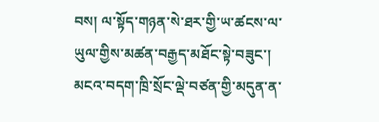བས། ལ་སྟོད་གཉན་སེ་ཐར་གྱི་ཡ་ཚངས་ལ་ཡུལ་གྱིས་མཚན་བརྒྱད་མཐོང་སྟེ་བཟུང་། མངའ་བདག་ཁྲི་སྲོང་ལྡེ་བཙན་གྱི་མདུན་ན་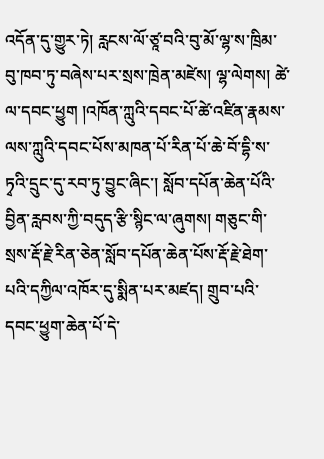འདོན་དུ་གྱུར་ཏེ། རླངས་ལོ་ཙཱ་བའི་བུ་མོ་ལྷ་ས་ཁྲིམ་བུ་ཁབ་ཏུ་བཞེས་པར་སྲས་ཁྲེན་མཛེས། ལྷ་ལེགས། ཚེ་ལ་དབང་ཕྱུག །འཁོན་ཀླུའི་དབང་པོ་ཚེ་འཛིན་རྣམས་ལས་ཀླུའི་དབང་པོས་མཁན་པོ་རིན་པོ་ཆེ་བོ་དྷི་ས་ཏྭའི་དྲུང་དུ་རབ་ཏུ་བྱུང་ཞིང་། སློབ་དཔོན་ཆེན་པོའི་བྱིན་རླབས་ཀྱི་བདུད་རྩི་སྙིང་ལ་ཞུགས། གཅུང་གི་སྲས་རྡོ་རྗེ་རིན་ཅེན་སློབ་དཔོན་ཆེན་པོས་རྡོ་རྗེ་ཐེག་པའི་དཀྱིལ་འཁོར་དུ་སྨིན་པར་མཛད། གྲུབ་པའི་དབང་ཕྱུག་ཆེན་པོ་དེ་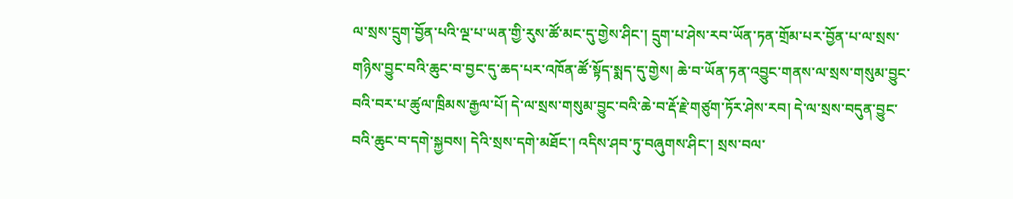ལ་སྲས་དྲུག་བྱོན་པའི་ལྔ་པ་ཡན་གྱི་རུས་ཚོ་མང་དུ་གྱེས་ཤིང་། དྲུག་པ་ཤེས་རབ་ཡོན་ཏན་གྲོམ་པར་བྱོན་པ་ལ་སྲས་གཉིས་བྱུང་བའི་ཆུང་བ་བྱང་དུ་ཆད་པར་འཁོན་ཚོ་སྟོད་སྨད་དུ་གྱེས། ཆེ་བ་ཡོན་ཏན་འབྱུང་གནས་ལ་སྲས་གསུམ་བྱུང་བའི་བར་པ་ཚུལ་ཁྲིམས་རྒྱལ་པོ། དེ་ལ་སྲས་གསུམ་བྱུང་བའི་ཆེ་བ་རྡོ་རྗེ་གཙུག་ཏོར་ཤེས་རབ། དེ་ལ་སྲས་བདུན་བྱུང་བའི་ཆུང་བ་དགེ་སྐྱབས། དེའི་སྲས་དགེ་མཐོང་། འདིས་ཤབ་ཏུ་བཞུགས་ཤིང་། སྲས་བལ་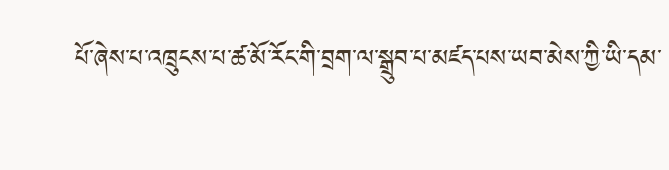པོ་ཞེས་པ་འཁྲུངས་པ་ཚ་མོ་རོང་གི་བྲག་ལ་སྒྲུབ་པ་མཛད་པས་ཡབ་མེས་ཀྱི་ཡི་དམ་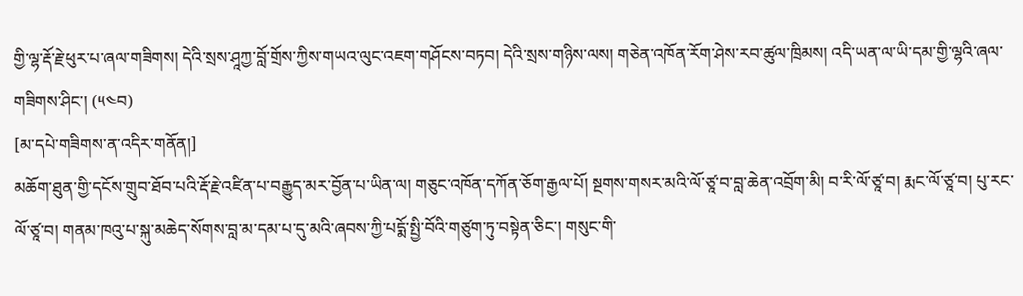གྱི་ལྷ་རྡོ་རྗེ་ཕུར་པ་ཞལ་གཟིགས། དེའི་སྲས་ཤཱཀྱ་བློ་གྲོས་ཀྱིས་གཡའ་ལུང་འཇག་གཤོངས་བཏབ། དེའི་སྲས་གཉིས་ལས། གཅེན་འཁོན་རོག་ཤེས་རབ་ཚུལ་ཁྲིམས། འདི་ཡན་ལ་ཡི་དམ་གྱི་ལྷའི་ཞལ་གཟིགས་ཤིང་། (༥༤བ)
[མ་དཔེ་གཟིགས་ན་འདིར་གནོན།]
མཆོག་ཐུན་གྱི་དངོས་གྲུབ་ཐོབ་པའི་རྡོ་རྗེ་འཛིན་པ་བརྒྱུད་མར་བྱོན་པ་ཡིན་ལ། གཅུང་འཁོན་དཀོན་ཅོག་རྒྱལ་པོ། སྔགས་གསར་མའི་ལོ་ཙཱ་བ་བླ་ཆེན་འབྲོག་མི། བ་རི་ལོ་ཙཱ་བ། རྨང་ལོ་ཙཱ་བ། པུ་རང་ལོ་ཙཱ་བ། གནམ་ཁའུ་པ་སྐུ་མཆེད་སོགས་བླ་མ་དམ་པ་དུ་མའི་ཞབས་ཀྱི་པདྨོ་སྤྱི་བོའི་གཙུག་ཏུ་བསྟེན་ཅིང་། གསུང་གི་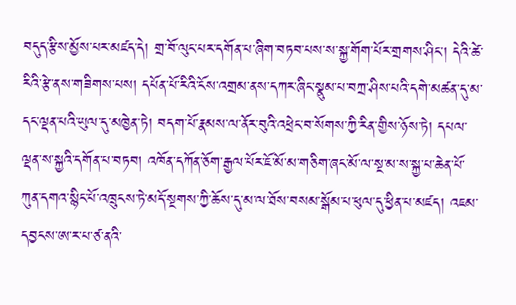བདུད་རྩིས་མྱོས་པར་མཛད་དེ། གྲ་བོ་ལུང་པར་དགོན་པ་ཞིག་བཏབ་པས་ས་སྐྱ་གོག་པོར་གྲགས་ཤིང་། དེའི་ཚེ་རིའི་རྩེ་ནས་གཟིགས་པས། དཔོན་པོ་རིའི་ངོས་འགྲམ་ནས་དཀར་ཞིང་སྣུམ་པ་བཀྲ་ཤིས་པའི་དགེ་མཚན་དུ་མ་དང་ལྡན་པའི་ཡུལ་དུ་མཁྱེན་ཏེ། བདག་པོ་རྣམས་ལ་ནོར་བུའི་འཕྲེང་བ་སོགས་ཀྱི་རིན་གྱིས་ཉོས་ཏེ། དཔལ་ལྡན་ས་སྐྱའི་དགོན་པ་བཏབ། འཁོན་དཀོན་ཅོག་རྒྱལ་པོར་ཇོ་མོ་མ་གཅིག་ཞང་མོ་ལ་སྔ་མ་ས་སྐྱ་པ་ཆེན་པོ་ཀུན་དགའ་སྙིང་པོ་འཁྲུངས་ཏེ་མདོ་སྔགས་ཀྱི་ཆོས་དུ་མ་ལ་ཐོས་བསམ་སྒོམ་པ་ཕུལ་དུ་ཕྱིན་པ་མཛད། འཇམ་དབྱངས་ཨ་ར་པ་ཙ་ནའི་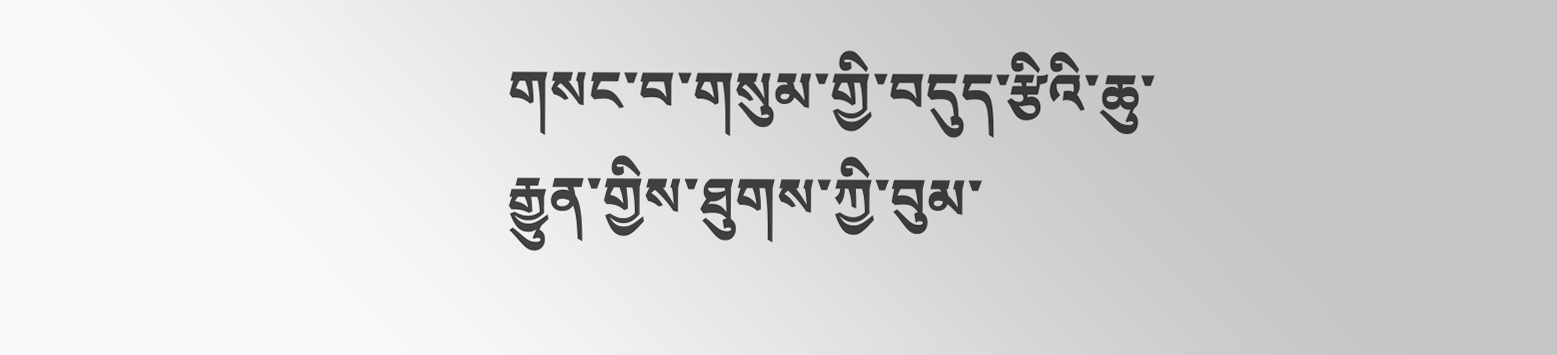གསང་བ་གསུམ་གྱི་བདུད་རྩིའི་ཆུ་རྒྱུན་གྱིས་ཐུགས་ཀྱི་བུམ་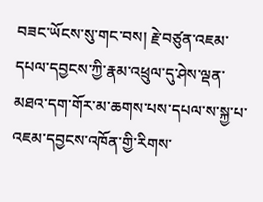བཟང་ཡོངས་སུ་གང་བས། རྗེ་བཙུན་འཇམ་དཔལ་དབྱངས་ཀྱི་རྣམ་འཕྲུལ་དུ་ཤེས་ལྡན་མཐའ་དག་གོར་མ་ཆགས་པས་དཔལ་ས་སྐྱ་པ་འཇམ་དབྱངས་འཁོན་གྱི་རིགས་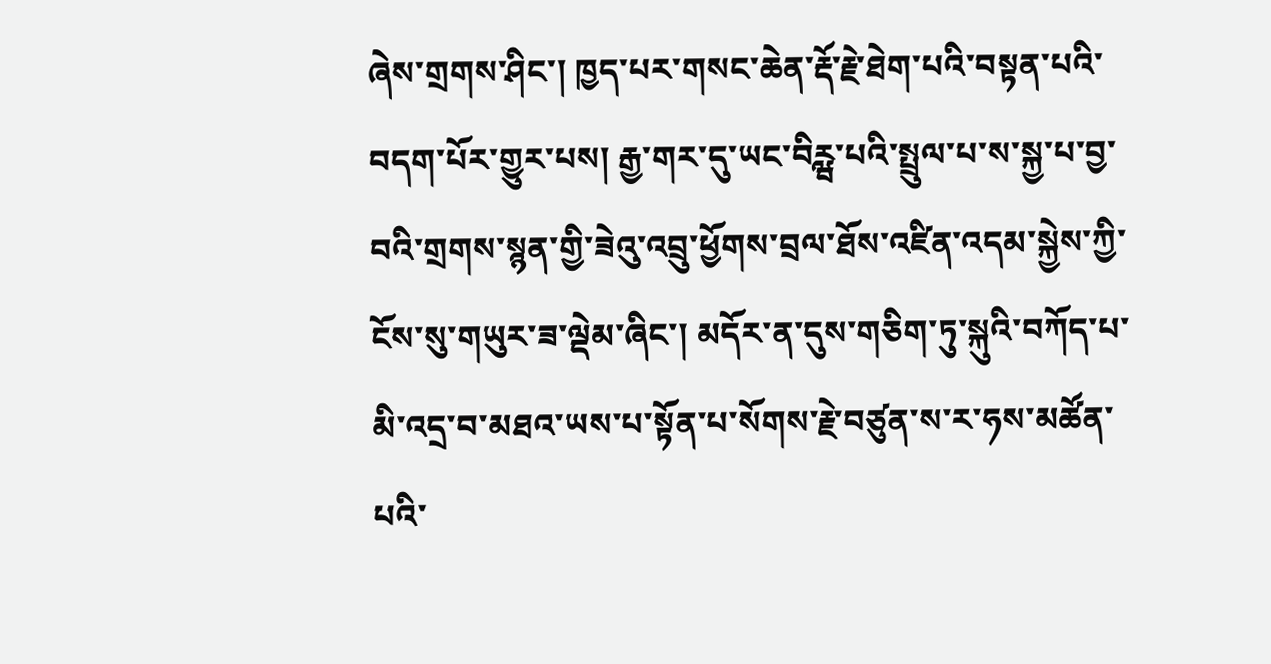ཞེས་གྲགས་ཤིང་། ཁྱད་པར་གསང་ཆེན་རྡོ་རྗེ་ཐེག་པའི་བསྟན་པའི་བདག་པོར་གྱུར་པས། རྒྱ་གར་དུ་ཡང་བིཪྺ་པའི་སྤྲུལ་པ་ས་སྐྱ་པ་བྱ་བའི་གྲགས་སྙན་གྱི་ཟེའུ་འབྲུ་ཕྱོགས་བྲལ་ཐོས་འཛིན་འདམ་སྐྱེས་ཀྱི་ངོས་སུ་གཡུར་ཟ་ལྡེམ་ཞིང་། མདོར་ན་དུས་གཅིག་ཏུ་སྐུའི་བཀོད་པ་མི་འདྲ་བ་མཐའ་ཡས་པ་སྟོན་པ་སོགས་རྗེ་བཙུན་ས་ར་ཧས་མཚོན་པའི་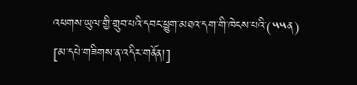འཕགས་ཡུལ་གྱི་གྲུབ་པའི་དབང་ཕྱུག་མཐའ་དག་གི་ཁེངས་པའི་(༥༥ན)
[མ་དཔེ་གཟིགས་ན་འདིར་གནོན།]